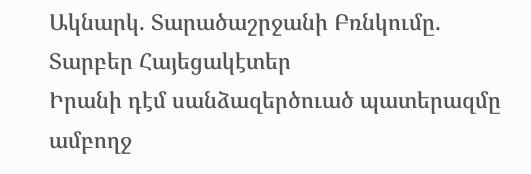Ակնարկ. Տարածաշրջանի Բռնկումը. Տարբեր Հայեցակէտեր
Իրանի դէմ սանձազերծուած պատերազմը ամբողջ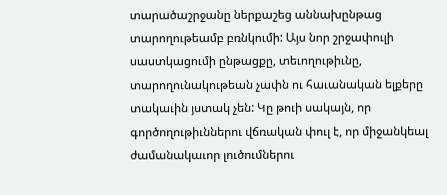տարածաշրջանը ներքաշեց աննախընթաց տարողութեամբ բռնկումի: Այս նոր շրջափուլի սաստկացումի ընթացքը, տեւողութիւնը, տարողունակութեան չափն ու հաւանական ելքերը տակաւին յստակ չեն: Կը թուի սակայն, որ գործողութիւններու վճռական փուլ է, որ միջանկեալ ժամանակաւոր լուծումներու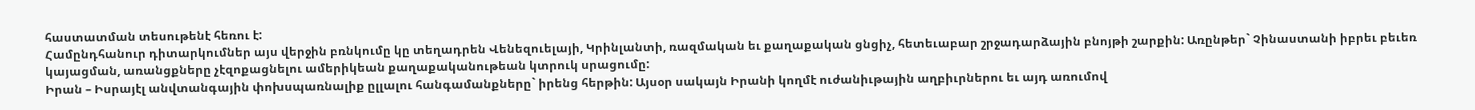հաստատման տեսութենէ հեռու է:
Համընդհանուր դիտարկումներ այս վերջին բռնկումը կը տեղադրեն Վենեզուելայի, Կրինլանտի, ռազմական եւ քաղաքական ցնցիչ, հետեւաբար շրջադարձային բնոյթի շարքին: Առընթեր` Չինաստանի իբրեւ բեւեռ կայացման, առանցքները չէզոքացնելու ամերիկեան քաղաքականութեան կտրուկ սրացումը:
Իրան – Իսրայէլ անվտանգային փոխսպառնալիք ըլլալու հանգամանքները` իրենց հերթին: Այսօր սակայն Իրանի կողմէ ուժանիւթային աղբիւրներու եւ այդ առումով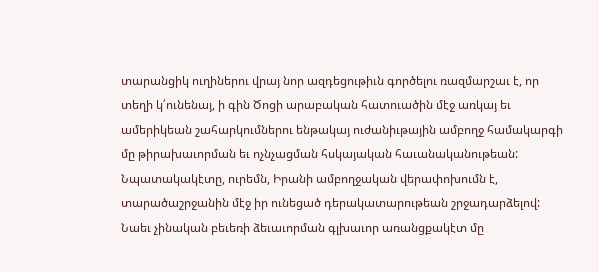տարանցիկ ուղիներու վրայ նոր ազդեցութիւն գործելու ռազմարշաւ է, որ տեղի կ՛ունենայ, ի գին Ծոցի արաբական հատուածին մէջ առկայ եւ ամերիկեան շահարկումներու ենթակայ ուժանիւթային ամբողջ համակարգի մը թիրախաւորման եւ ոչնչացման հսկայական հաւանականութեան:
Նպատակակէտը, ուրեմն, Իրանի ամբողջական վերափոխումն է, տարածաշրջանին մէջ իր ունեցած դերակատարութեան շրջադարձելով: Նաեւ չինական բեւեռի ձեւաւորման գլխաւոր առանցքակէտ մը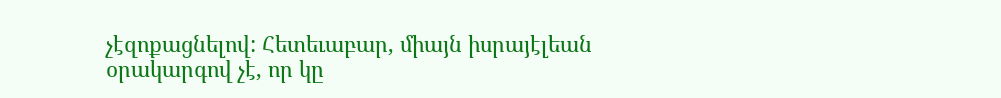չէզոքացնելով: Հետեւաբար, միայն իսրայէլեան օրակարգով չէ, որ կը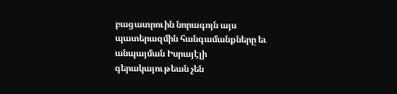բացատրուին նորագոյն այս պատերազմին հանգամանքները եւ անպայման Իսրայէլի գերակայութեան չեն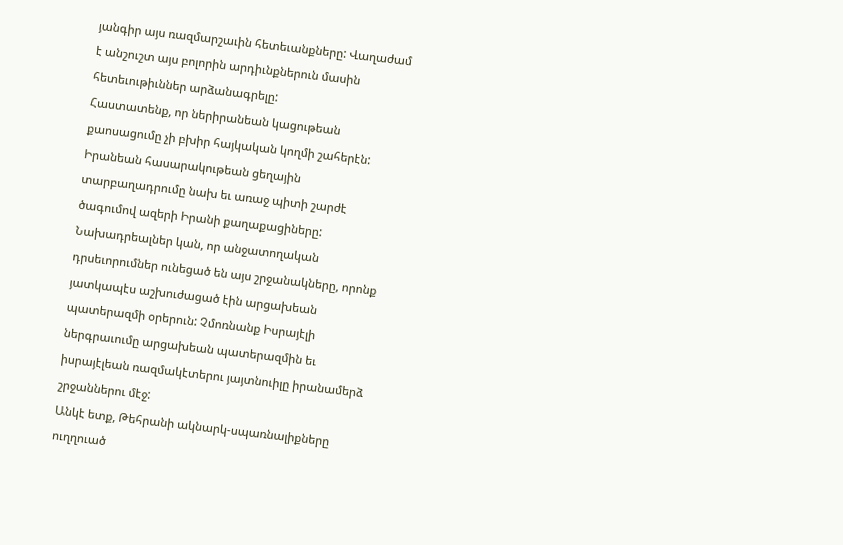յանգիր այս ռազմարշաւին հետեւանքները: Վաղաժամ է անշուշտ այս բոլորին արդիւնքներուն մասին հետեւութիւններ արձանագրելը:
Հաստատենք, որ ներիրանեան կացութեան քաոսացումը չի բխիր հայկական կողմի շահերէն: Իրանեան հասարակութեան ցեղային տարբաղադրումը նախ եւ առաջ պիտի շարժէ ծագումով ազերի Իրանի քաղաքացիները: Նախադրեալներ կան, որ անջատողական դրսեւորումներ ունեցած են այս շրջանակները, որոնք յատկապէս աշխուժացած էին արցախեան պատերազմի օրերուն: Չմոռնանք Իսրայէլի ներգրաւումը արցախեան պատերազմին եւ իսրայէլեան ռազմակէտերու յայտնուիլը իրանամերձ շրջաններու մէջ:
Անկէ ետք, Թեհրանի ակնարկ-սպառնալիքները ուղղուած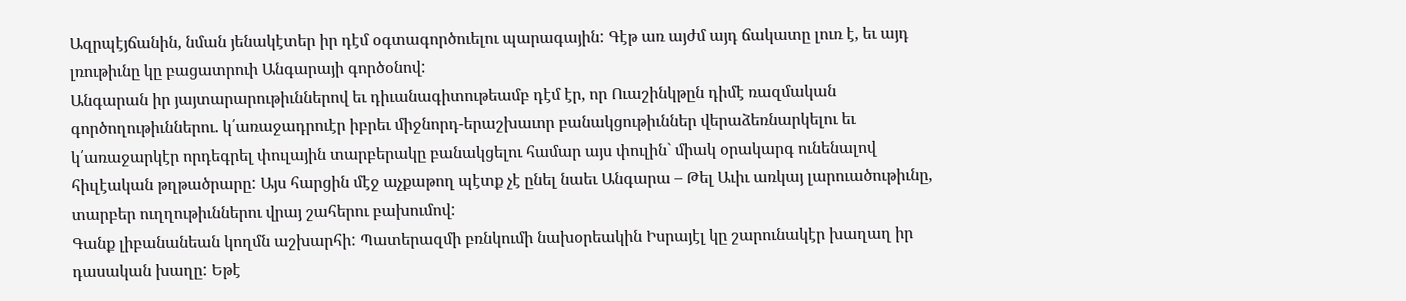Ազրպէյճանին, նման յենակէտեր իր դէմ օգտագործուելու պարագային: Գէթ առ այժմ այդ ճակատը լուռ է, եւ այդ լռութիւնը կը բացատրուի Անգարայի գործօնով:
Անգարան իր յայտարարութիւններով եւ դիւանագիտութեամբ դէմ էր, որ Ուաշինկթըն դիմէ ռազմական գործողութիւններու. կ՛առաջադրուէր իբրեւ միջնորդ-երաշխաւոր բանակցութիւններ վերաձեռնարկելու եւ կ՛առաջարկէր որդեգրել փուլային տարբերակը բանակցելու համար այս փուլին` միակ օրակարգ ունենալով հիւլէական թղթածրարը: Այս հարցին մէջ աչքաթող պէտք չէ ընել նաեւ Անգարա – Թել Աւիւ առկայ լարուածութիւնը, տարբեր ուղղութիւններու վրայ շահերու բախումով:
Գանք լիբանանեան կողմն աշխարհի: Պատերազմի բռնկումի նախօրեակին Իսրայէլ կը շարունակէր խաղաղ իր դասական խաղը: Եթէ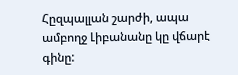Հըզպալլան շարժի, ապա ամբողջ Լիբանանը կը վճարէ գինը: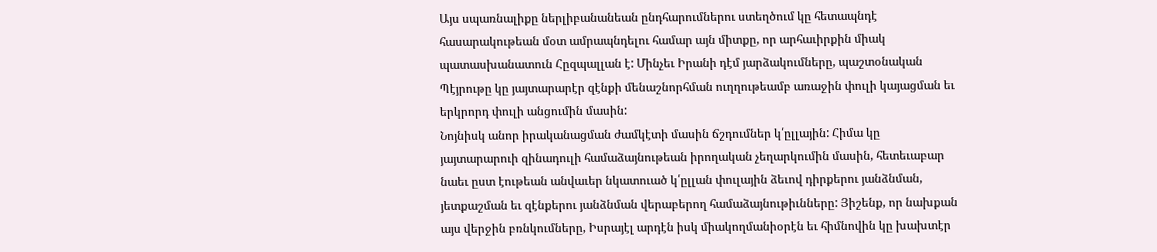Այս սպառնալիքը ներլիբանանեան ընդհարումներու ստեղծում կը հետապնդէ հասարակութեան մօտ ամրապնդելու համար այն միտքը, որ արհաւիրքին միակ պատասխանատուն Հըզպալլան է: Մինչեւ Իրանի դէմ յարձակումները, պաշտօնական Պէյրութը կը յայտարարէր զէնքի մենաշնորհման ուղղութեամբ առաջին փուլի կայացման եւ երկրորդ փուլի անցումին մասին:
Նոյնիսկ անոր իրականացման ժամկէտի մասին ճշդումներ կ՛ըլլային: Հիմա կը յայտարարուի զինադուլի համաձայնութեան իրողական չեղարկումին մասին, հետեւաբար նաեւ ըստ էութեան անվաւեր նկատուած կ՛ըլլան փուլային ձեւով դիրքերու յանձնման, յետքաշման եւ զէնքերու յանձնման վերաբերող համաձայնութիւնները: Յիշենք, որ նախքան այս վերջին բռնկումները, Իսրայէլ արդէն իսկ միակողմանիօրէն եւ հիմնովին կը խախտէր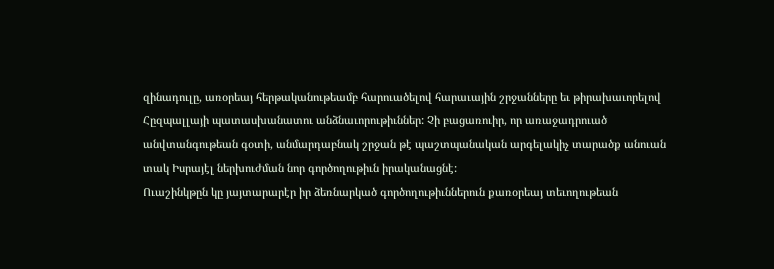զինադուլը, առօրեայ հերթականութեամբ հարուածելով հարաւային շրջանները եւ թիրախաւորելով Հըզպալլայի պատասխանատու անձնաւորութիւններ: Չի բացառուիր, որ առաջադրուած անվտանգութեան գօտի, անմարդաբնակ շրջան թէ պաշտպանական արգելակիչ տարածք անուան տակ Իսրայէլ ներխուժման նոր գործողութիւն իրականացնէ:
Ուաշինկթըն կը յայտարարէր իր ձեռնարկած գործողութիւններուն քառօրեայ տեւողութեան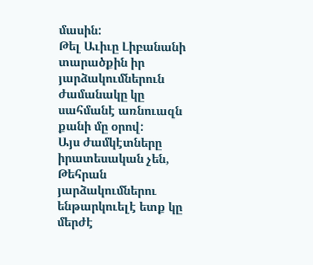մասին:
Թել Աւիւը Լիբանանի տարածքին իր յարձակումներուն ժամանակը կը սահմանէ առնուազն քանի մը օրով:
Այս ժամկէտները իրատեսական չեն, Թեհրան յարձակումներու ենթարկուելէ ետք կը մերժէ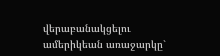վերաբանակցելու ամերիկեան առաջարկը`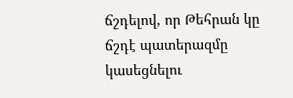ճշդելով, որ Թեհրան կը ճշդէ պատերազմը կասեցնելու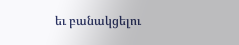եւ բանակցելու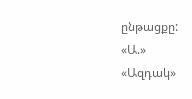ընթացքը:
«Ա.»
«Ազդակ»